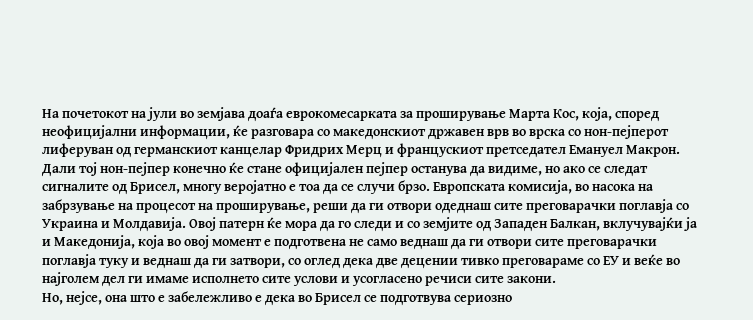На почетокот на јули во земјава доаѓа еврокомесарката за проширување Марта Кос, која, според неофицијални информации, ќе разговара со македонскиот државен врв во врска со нон-пејперот лиферуван од германскиот канцелар Фридрих Мерц и францускиот претседател Емануел Макрон.
Дали тој нон-пејпер конечно ќе стане официјален пејпер останува да видиме, но ако се следат сигналите од Брисел, многу веројатно е тоа да се случи брзо. Европската комисија, во насока на забрзување на процесот на проширување, реши да ги отвори одеднаш сите преговарачки поглавја со Украина и Молдавија. Овој патерн ќе мора да го следи и со земјите од Западен Балкан, вклучувајќи ја и Македонија, која во овој момент е подготвена не само веднаш да ги отвори сите преговарачки поглавја туку и веднаш да ги затвори, со оглед дека две децении тивко преговараме со ЕУ и веќе во најголем дел ги имаме исполнето сите услови и усогласено речиси сите закони.
Но, нејсе, она што е забележливо е дека во Брисел се подготвува сериозно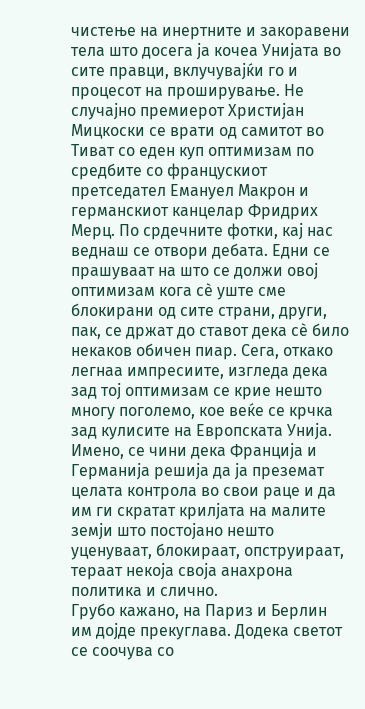чистење на инертните и закоравени тела што досега ја кочеа Унијата во сите правци, вклучувајќи го и процесот на проширување. Не случајно премиерот Христијан Мицкоски се врати од самитот во Тиват со еден куп оптимизам по средбите со францускиот претседател Емануел Макрон и германскиот канцелар Фридрих Мерц. По срдечните фотки, кај нас веднаш се отвори дебата. Едни се прашуваат на што се должи овој оптимизам кога сè уште сме блокирани од сите страни, други, пак, се држат до ставот дека сè било некаков обичен пиар. Сега, откако легнаа импресиите, изгледа дека зад тој оптимизам се крие нешто многу поголемо, кое веќе се крчка зад кулисите на Европската Унија. Имено, се чини дека Франција и Германија решија да ја преземат целата контрола во свои раце и да им ги скратат крилјата на малите земји што постојано нешто уценуваат, блокираат, опструираат, тераат некоја своја анахрона политика и слично.
Грубо кажано, на Париз и Берлин им дојде прекуглава. Додека светот се соочува со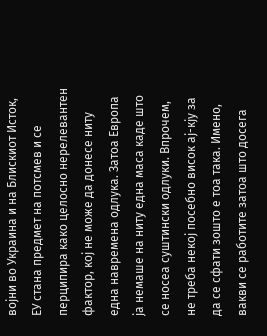војни во Украина и на Блискиот Исток, ЕУ стана предмет на потсмев и се перципира како целосно нерелевантен фактор, кој не може да донесе ниту една навремена одлука. Затоа Европа ја немаше на ниту една маса каде што се носеа суштински одлуки. Впрочем, не треба некој посебно висок ај-кју за да се сфати зошто е тоа така. Имено, вакви се работите затоа што досега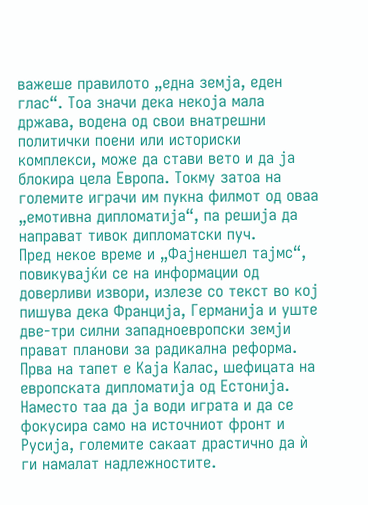важеше правилото „една земја, еден глас“. Тоа значи дека некоја мала држава, водена од свои внатрешни политички поени или историски комплекси, може да стави вето и да ја блокира цела Европа. Токму затоа на големите играчи им пукна филмот од оваа „емотивна дипломатија“, па решија да направат тивок дипломатски пуч.
Пред некое време и „Фајненшел тајмс“, повикувајќи се на информации од доверливи извори, излезе со текст во кој пишува дека Франција, Германија и уште две-три силни западноевропски земји прават планови за радикална реформа. Прва на тапет е Каја Калас, шефицата на европската дипломатија од Естонија. Наместо таа да ја води играта и да се фокусира само на источниот фронт и Русија, големите сакаат драстично да ѝ ги намалат надлежностите.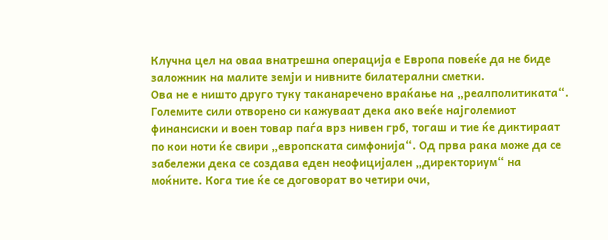Клучна цел на оваа внатрешна операција е Европа повеќе да не биде заложник на малите земји и нивните билатерални сметки.
Ова не е ништо друго туку таканаречено враќање на „реалполитиката“. Големите сили отворено си кажуваат дека ако веќе најголемиот финансиски и воен товар паѓа врз нивен грб, тогаш и тие ќе диктираат по кои ноти ќе свири „европската симфонија“. Од прва рака може да се забележи дека се создава еден неофицијален „директориум“ на моќните. Кога тие ќе се договорат во четири очи,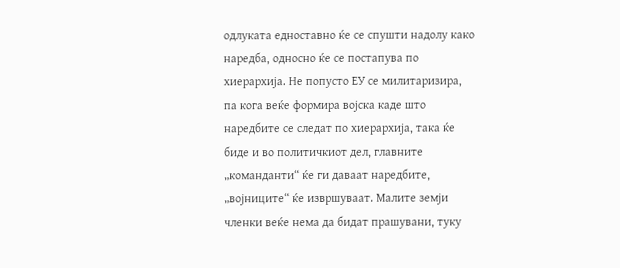одлуката едноставно ќе се спушти надолу како наредба, односно ќе се постапува по хиерархија. Не попусто ЕУ се милитаризира, па кога веќе формира војска каде што наредбите се следат по хиерархија, така ќе биде и во политичкиот дел, главните „команданти“ ќе ги даваат наредбите, „војниците“ ќе извршуваат. Малите земји членки веќе нема да бидат прашувани, туку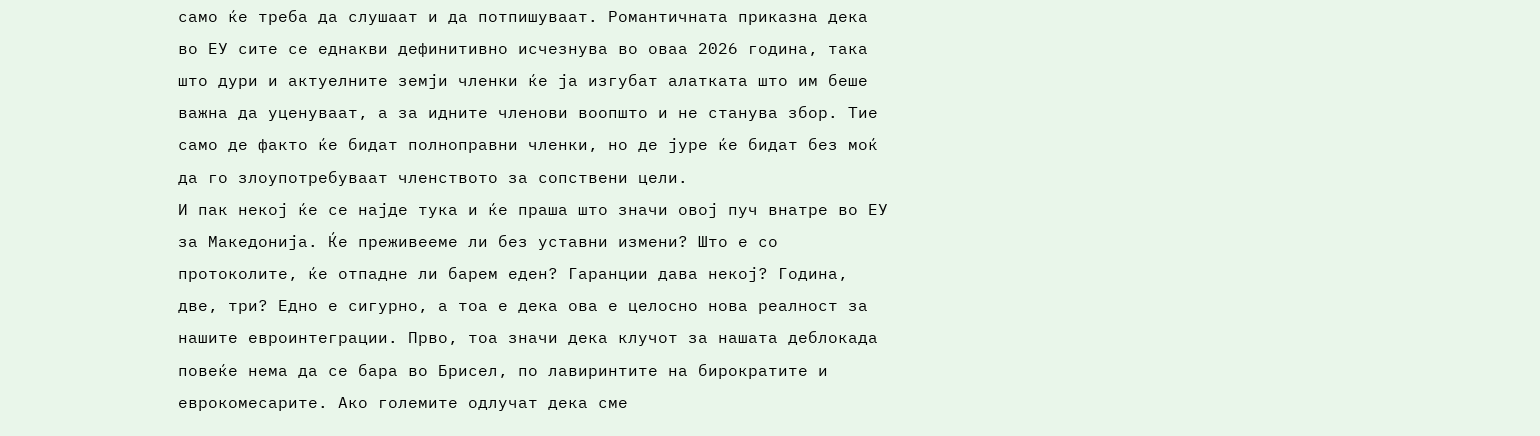само ќе треба да слушаат и да потпишуваат. Романтичната приказна дека во ЕУ сите се еднакви дефинитивно исчезнува во оваа 2026 година, така што дури и актуелните земји членки ќе ја изгубат алатката што им беше важна да уценуваат, а за идните членови воопшто и не станува збор. Тие само де факто ќе бидат полноправни членки, но де јуре ќе бидат без моќ да го злоупотребуваат членството за сопствени цели.
И пак некој ќе се најде тука и ќе праша што значи овој пуч внатре во ЕУ за Македонија. Ќе преживееме ли без уставни измени? Што е со протоколите, ќе отпадне ли барем еден? Гаранции дава некој? Година, две, три? Едно е сигурно, а тоа е дека ова е целосно нова реалност за нашите евроинтеграции. Прво, тоа значи дека клучот за нашата деблокада повеќе нема да се бара во Брисел, по лавиринтите на бирократите и еврокомесарите. Ако големите одлучат дека сме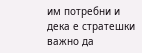им потребни и дека е стратешки важно да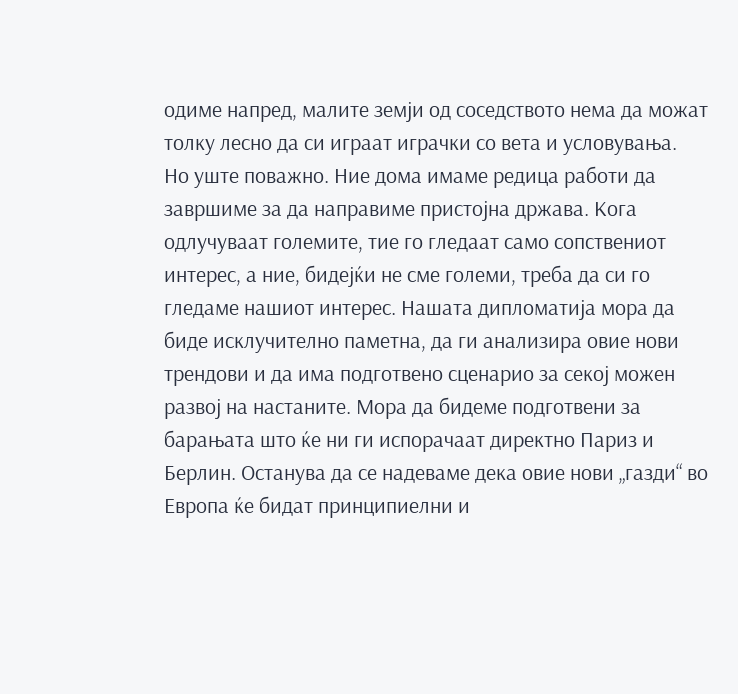одиме напред, малите земји од соседството нема да можат толку лесно да си играат играчки со вета и условувања.
Но уште поважно. Ние дома имаме редица работи да завршиме за да направиме пристојна држава. Кога одлучуваат големите, тие го гледаат само сопствениот интерес, а ние, бидејќи не сме големи, треба да си го гледаме нашиот интерес. Нашата дипломатија мора да биде исклучително паметна, да ги анализира овие нови трендови и да има подготвено сценарио за секој можен развој на настаните. Мора да бидеме подготвени за барањата што ќе ни ги испорачаат директно Париз и Берлин. Останува да се надеваме дека овие нови „газди“ во Европа ќе бидат принципиелни и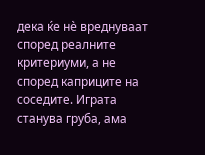дека ќе нè вреднуваат според реалните критериуми, а не според каприците на соседите. Играта станува груба, ама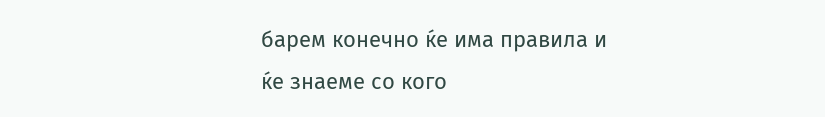барем конечно ќе има правила и ќе знаеме со кого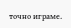точно играме.